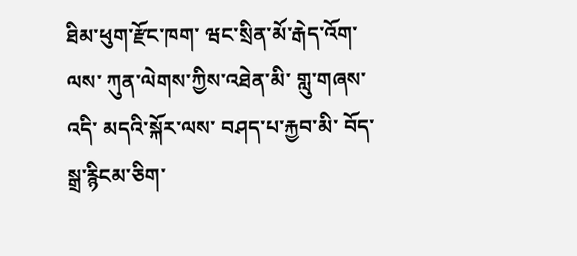ཐིམ་ཕུག་རྫོང་ཁག་ ཝང་སྲིན་མོ་རྒེད་འོག་ལས་ ཀུན་ལེགས་ཀྱིས་འཐེན་མི་ གླུ་གཞས་འདི་ མདའི་སྐོར་ལས་ བཤད་པ་རྐྱབ་མི་ བོད་སྒྲ་རྙིངམ་ཅིག་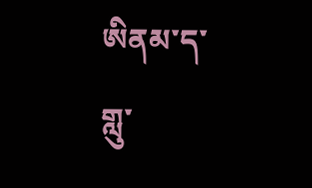ཨིནམ་ད་ གླུ་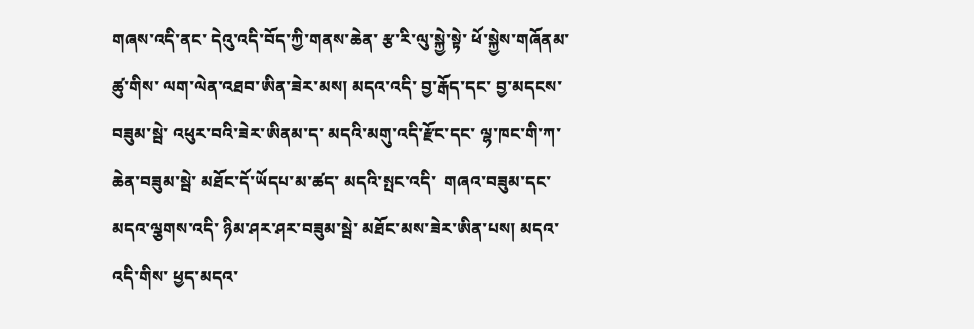གཞས་འདི་ནང་ དེའུ་འདི་བོད་ཀྱི་གནས་ཆེན་ རྩ་རི་ལུ་སྐྱེ་སྟེ་ ཕོ་སྐྱེས་གཞོནམ་ཚུ་གིས་ ལག་ལེན་འཐབ་ཨིན་ཟེར་མས། མདའ་འདི་ བྱ་རྒོད་དང་ བྱ་མདངས་བཟུམ་སྦེ་ འཕུར་བའི་ཟེར་ཨིནམ་ད་ མདའི་མགུ་འདི་རྫོང་དང་ ལྷ་ཁང་གི་ཀ་ཆེན་བཟུམ་སྦེ་ མཐོང་དོ་ཡོདཔ་མ་ཚད་ མདའི་སྤང་འདི་  གཞའ་བཟུམ་དང་ མདའ་ལྕགས་འདི་ ཉིམ་ཤར་ཤར་བཟུམ་སྦེ་ མཐོང་མས་ཟེར་ཨིན་པས། མདའ་འདི་གིས་ ཕྱད་མདའ་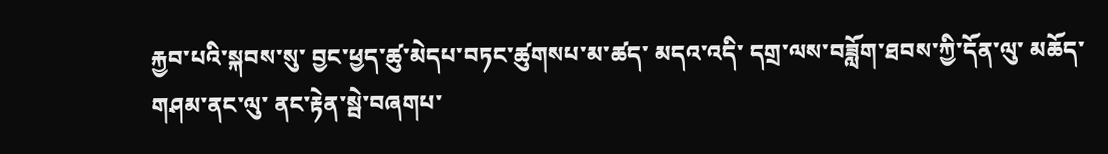རྐྱབ་པའི་སྐབས་སུ་ བྱང་ཕྱད་ཚུ་མེདཔ་བཏང་ཚུགསཔ་མ་ཚད་ མདའ་འདི་ དགྲ་ལས་བཟློག་ཐབས་ཀྱི་དོན་ལུ་ མཆོད་གཤམ་ནང་ལུ་ ནང་རྟེན་སྦེ་བཞགཔ་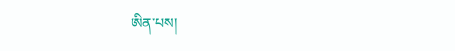ཨིན་པས།